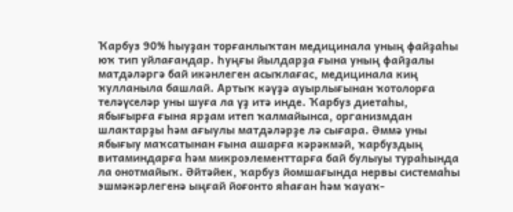Ҡарбуз 90% һыуҙан торғанлыҡтан медицинала уның файҙаһы юҡ тип уйлағандар. Һуңғы йылдарҙа ғына уның файҙалы матдәләргә бай икәнлеген асыҡлағас, медицинала киң ҡулланыла башлай. Артыҡ кәүҙә ауырлығынан ҡотолорға теләүселәр уны шуға ла үҙ итә инде. Ҡарбуз диетаһы, ябығырға ғына ярҙам итеп ҡалмайынса, организмдан шлактарҙы һәм ағыулы матдәләрҙе лә сығара. Әммә уны ябығыу маҡсатынан ғына ашарға кәрәкмәй, ҡарбуздың витаминдарға һәм микроэлементтарға бай булыуы тураһында ла онотмайыҡ. Әйтәйек, ҡарбуз йомшағында нервы системаһы эшмәкәрлегенә ыңғай йоғонто яһаған һәм ҡауаҡ-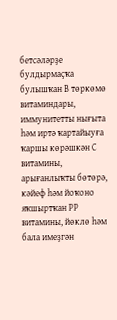бетсәләрҙе булдырмаҫҡа булышҡан В төркөмө витаминдары, иммунитетты нығыта һәм иртә ҡартайыуға ҡаршы көрәшкән С витамины, арығанлыҡты бөтөрә, кәйеф һәм йоҡоно яҡшыртҡан РР витамины, йөклө һәм бала имеҙгән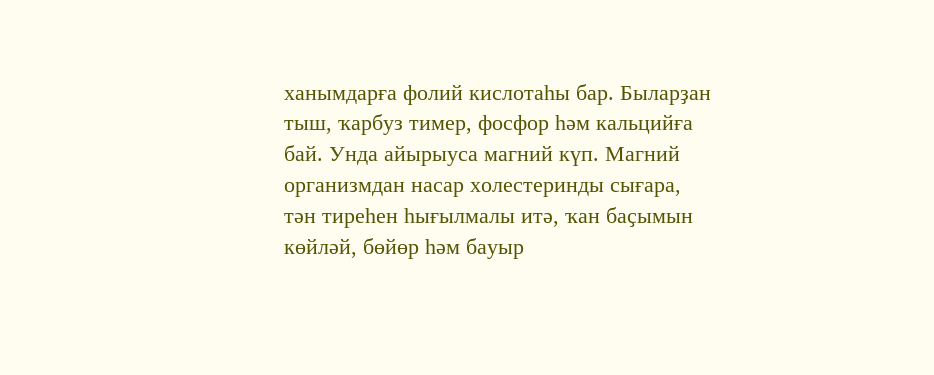ханымдарға фолий кислотаһы бар. Быларҙан тыш, ҡарбуз тимер, фосфор һәм кальцийға бай. Унда айырыуса магний күп. Магний организмдан насар холестеринды сығара, тән тиреһен һығылмалы итә, ҡан баҫымын көйләй, бөйөр һәм бауыр